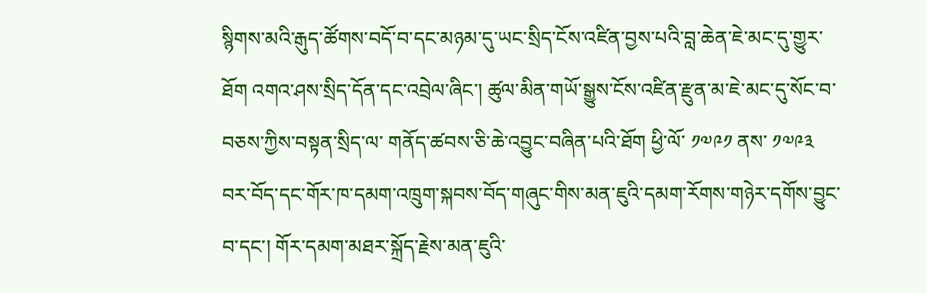སྙིགས་མའི་རྒུད་ཚོགས་བདོ་བ་དང་མཉམ་དུ་ཡང་སྲིད་ངོས་འཛིན་བྱས་པའི་བླ་ཆེན་ཇེ་མང་དུ་གྱུར་ཐོག འགའ་ཤས་སྲིད་དོན་དང་འབྲེལ་ཞིང་། ཚུལ་མིན་གཡོ་སྒྱུས་ངོས་འཛིན་རྫུན་མ་ཇེ་མང་དུ་སོང་བ་བཅས་ཀྱིས་བསྟན་སྲིད་ལ་ གནོད་ཚབས་ཅི་ཆེ་འབྱུང་བཞིན་པའི་ཐོག ཕྱི་ལོ་ ༡༧༩༡ ནས་ ༡༧༩༣ བར་བོད་དང་གོར་ཁ་དམག་འཁྲུག་སྐབས་བོད་གཞུང་གིས་མན་ཇུའི་དམག་རོགས་གཉེར་དགོས་བྱུང་བ་དང་། གོར་དམག་མཐར་སྐྲོད་རྗེས་མན་ཇུའི་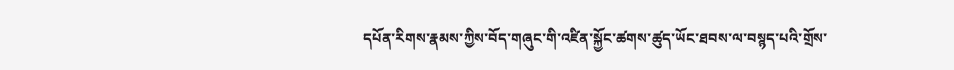དཔོན་རིགས་རྣམས་ཀྱིས་བོད་གཞུང་གི་འཛིན་སྐྱོང་ཚགས་ཚུད་ཡོང་ཐབས་ལ་བསྙད་པའི་གྲོས་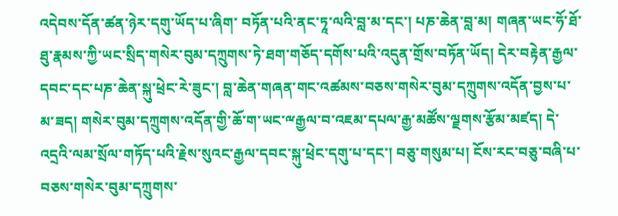འདེབས་དོན་ཚན་ཉེར་དགུ་ཡོད་པ་ཞིག་ བཏོན་པའི་ནང་ཏཱ་ལའི་བླ་མ་དང་། པཎ་ཆེན་བླ་མ། གཞན་ཡང་ཧོ་ཐོ་ཐུ་རྣམས་ཀྱི་ཡང་སྲིད་གསེར་བུམ་དཀྲུགས་ཏེ་ཐག་གཅོད་དགོས་པའི་འདུན་གྲོས་བཏོན་ཡོད། དེར་བརྟེན་རྒྱལ་དབང་དང་པཎ་ཆེན་སྐུ་ཕྲེང་རེ་ཟུང་། བླ་ཆེན་གཞན་གང་འཚམས་བཅས་གསེར་བུམ་དཀྲུགས་འདོན་བྱས་པ་མ་ཟད། གསེར་བུམ་དཀྲུགས་འདོན་གྱི་ཆོ་ག་ཡང་ྋརྒྱལ་བ་འཇམ་དཔལ་རྒྱ་མཚོས་ལྗགས་རྩོམ་མཛད། དེ་འདྲའི་ལམ་སྲོལ་གཏོད་པའི་རྗེས་སུའང་རྒྱལ་དབང་སྐུ་ཕྲེང་དགུ་པ་དང་། བཅུ་གསུམ་པ། ངོས་རང་བཅུ་བཞི་པ་བཅས་གསེར་བུམ་དཀྲུགས་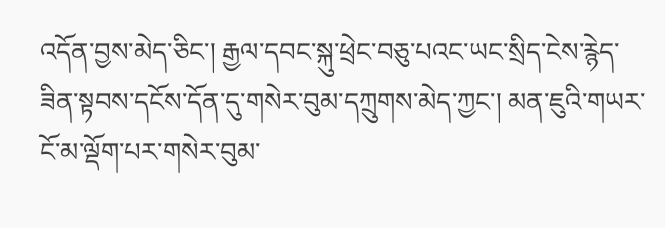འདོན་བྱས་མེད་ཅིང་། རྒྱལ་དབང་སྐུ་ཕྲེང་བཅུ་པའང་ཡང་སྲིད་ངེས་རྙེད་ཟིན་སྟབས་དངོས་དོན་དུ་གསེར་བུམ་དཀྲུགས་མེད་ཀྱང་། མན་ཇུའི་གཡར་ངོ་མ་ལྡོག་པར་གསེར་བུམ་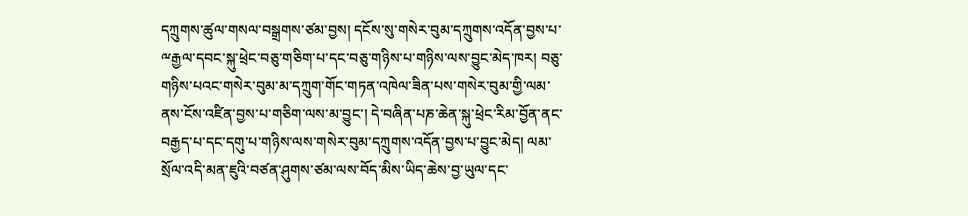དཀྲུགས་ཚུལ་གསལ་བསྒྲགས་ཙམ་བྱས། དངོས་སུ་གསེར་བུམ་དཀྲུགས་འདོན་བྱས་པ་ྋརྒྱལ་དབང་སྐུ་ཕྲེང་བཅུ་གཅིག་པ་དང་བཅུ་གཉིས་པ་གཉིས་ལས་བྱུང་མེད་ཁར། བཅུ་གཉིས་པའང་གསེར་བུམ་མ་དཀྲུག་གོང་གཏན་འཁེལ་ཟིན་པས་གསེར་བུམ་གྱི་ལམ་ནས་ངོས་འཛིན་བྱས་པ་གཅིག་ལས་མ་བྱུང་། དེ་བཞིན་པཎ་ཆེན་སྐུ་ཕྲེང་རིམ་བྱོན་ནང་བརྒྱད་པ་དང་དགུ་པ་གཉིས་ལས་གསེར་བུམ་དཀྲུགས་འདོན་བྱས་པ་བྱུང་མེད། ལམ་སྲོལ་འདི་མན་ཇུའི་བཙན་ཤུགས་ཙམ་ལས་བོད་མིས་ཡིད་ཆེས་བྱ་ཡུལ་དང་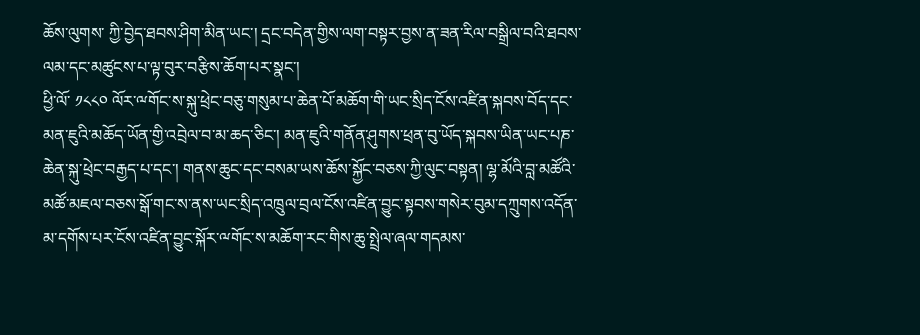ཆོས་ལུགས་ ཀྱི་བྱེད་ཐབས་ཤིག་མིན་ཡང་། དྲང་བདེན་གྱིས་ལག་བསྟར་བྱས་ན་ཟན་རིལ་བསྒྲིལ་བའི་ཐབས་ལམ་དང་མཚུངས་པ་ལྟ་བུར་བརྩིས་ཆོག་པར་སྣང་།
ཕྱི་ལོ་ ༡༨༨༠ ལོར་ྋགོང་ས་སྐུ་ཕྲེང་བཅུ་གསུམ་པ་ཆེན་པོ་མཆོག་གི་ཡང་སྲིད་ངོས་འཛིན་སྐབས་བོད་དང་མན་ཇུའི་མཆོད་ཡོན་གྱི་འབྲེལ་བ་མ་ཆད་ཅིང་། མན་ཇུའི་གནོན་ཤུགས་ཕྲན་བུ་ཡོད་སྐབས་ཡིན་ཡང་པཎ་ཆེན་སྐུ་ཕྲེང་བརྒྱད་པ་དང་། གནས་ཆུང་དང་བསམ་ཡས་ཆོས་སྐྱོང་བཅས་ཀྱི་ལུང་བསྟན། ལྷ་མོའི་བླ་མཚོའི་མཚོ་མཇལ་བཅས་སྒོ་གང་ས་ནས་ཡང་སྲིད་འཁྲུལ་བྲལ་ངོས་འཛིན་བྱུང་སྟབས་གསེར་བུམ་དཀྲུགས་འདོན་མ་དགོས་པར་ངོས་འཛིན་བྱུང་སྐོར་ྋགོང་ས་མཆོག་རང་གིས་ཆུ་སྤྲེལ་ཞལ་གདམས་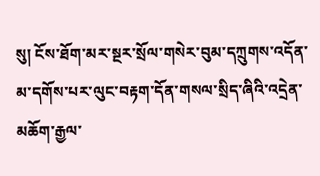སུ། ངོས་ཐོག་མར་སྔར་སྲོལ་གསེར་བུམ་དཀྲུགས་འདོན་མ་དགོས་པར་ལུང་བརྟག་དོན་གསལ་སྲིད་ཞིའི་འདྲེན་མཆོག་རྒྱལ་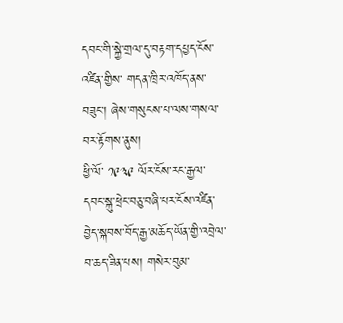དབང་གི་སྐྱེ་གྲལ་དུ་བརྟག་དཔྱད་ངོས་འཛིན་གྱིས་ གདན་ཁྲིར་འཁོད་ནས་བཟུང་། ཞེས་གསུངས་པ་ལས་གསལ་བར་རྟོགས་ནུས།
ཕྱི་ལོ་ ༡༩༣༩ ལོར་ངོས་རང་རྒྱལ་དབང་སྐུ་ཕྲེང་བཅུ་བཞི་པར་ངོས་འཛིན་བྱེད་སྐབས་བོད་རྒྱ་མཆོད་ཡོན་གྱི་འབྲེལ་བ་ཆད་ཟིན་པས། གསེར་བུམ་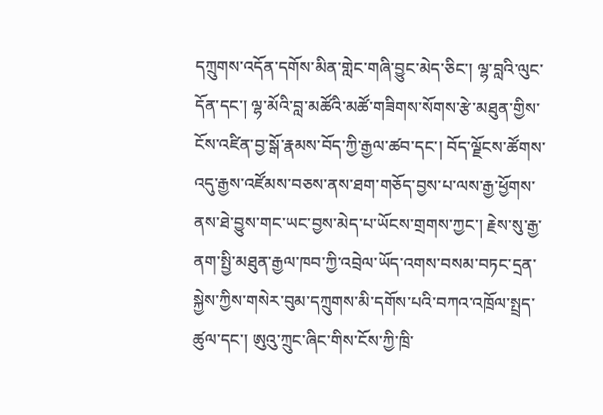དཀྲུགས་འདོན་དགོས་མིན་གླེང་གཞི་བྱུང་མེད་ཅིང་། ལྷ་བླའི་ལུང་དོན་དང་། ལྷ་མོའི་བླ་མཚོའི་མཚོ་གཟིགས་སོགས་རྩེ་མཐུན་གྱིས་ངོས་འཛིན་བྱ་སྒོ་རྣམས་བོད་ཀྱི་རྒྱལ་ཚབ་དང་། བོད་ལྗོངས་ཚོགས་འདུ་རྒྱས་འཛོམས་བཅས་ནས་ཐག་གཅོད་བྱས་པ་ལས་རྒྱ་ཕྱོགས་ནས་ཐེ་བྱུས་གང་ཡང་བྱས་མེད་པ་ཡོངས་གྲགས་ཀྱང་། རྗེས་སུ་རྒྱ་ནག་སྤྱི་མཐུན་རྒྱལ་ཁབ་ཀྱི་འབྲེལ་ཡོད་འགས་བསམ་བཏང་དྲན་སྐྱེས་ཀྱིས་གསེར་བུམ་དཀྲུགས་མི་དགོས་པའི་བཀའ་འཁྲོལ་སྤྲད་ཚུལ་དང་། ཨུའུ་ཀྲུང་ཞིང་གིས་ངོས་ཀྱི་ཁྲི་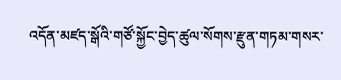འདོན་མཛད་སྒོའི་གཙོ་སྐྱོང་བྱེད་ཚུལ་སོགས་རྫུན་གཏམ་གསར་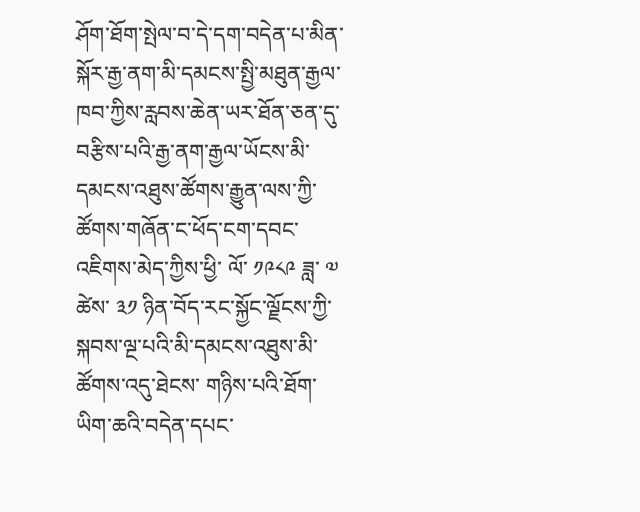ཤོག་ཐོག་སྤེལ་བ་དེ་དག་བདེན་པ་མིན་སྐོར་རྒྱ་ནག་མི་དམངས་སྤྱི་མཐུན་རྒྱལ་ཁབ་ཀྱིས་རླབས་ཆེན་ཡར་ཐོན་ཅན་དུ་བརྩིས་པའི་རྒྱ་ནག་རྒྱལ་ཡོངས་མི་དམངས་འཐུས་ཚོགས་རྒྱུན་ལས་ཀྱི་ཚོགས་གཞོན་ང་ཕོད་ངག་དབང་འཇིགས་མེད་ཀྱིས་ཕྱི་ ལོ་ ༡༩༨༩ ཟླ་ ༧ ཚེས་ ༣༡ ཉིན་བོད་རང་སྐྱོང་ལྗོངས་ཀྱི་སྐབས་ལྔ་པའི་མི་དམངས་འཐུས་མི་ཚོགས་འདུ་ཐེངས་ གཉིས་པའི་ཐོག་ཡིག་ཆའི་བདེན་དཔང་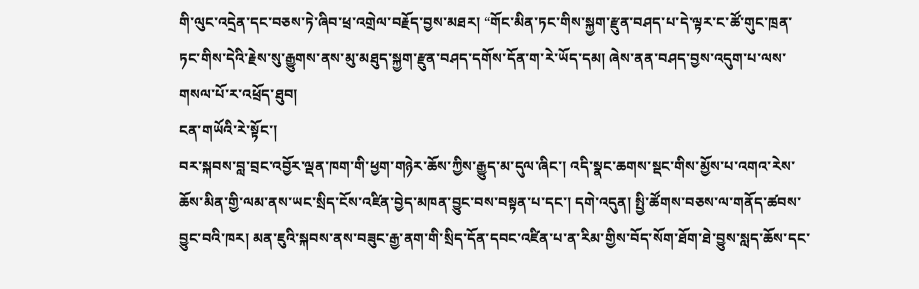གི་ལུང་འདྲེན་དང་བཅས་ཏེ་ཞིབ་ཕྲ་འགྲེལ་བརྗོད་བྱས་མཐར། “གོང་མིན་ཏང་གིས་སྐྱག་རྫུན་བཤད་པ་དེ་ལྟར་ང་ཚོ་གུང་ཁྲན་ཏང་གིས་དེའི་རྗེས་སུ་རྒྱུགས་ནས་མུ་མཐུད་སྐྱག་རྫུན་བཤད་དགོས་དོན་ག་རེ་ཡོད་དམ། ཞེས་ནན་བཤད་བྱས་འདུག་པ་ལས་གསལ་པོ་ར་འཕྲོད་ཐུབ།
ངན་གཡོའི་རེ་སྟོང་།
བར་སྐབས་བླ་བྲང་འབྱོར་ལྡན་ཁག་གི་ཕྱག་གཉེར་ཆོས་ཀྱིས་རྒྱུད་མ་དུལ་ཞིང་། འདི་སྣང་ཆགས་སྡང་གིས་མྱོས་པ་འགའ་རེས་ཆོས་མིན་གྱི་ལམ་ནས་ཡང་སྲིད་ངོས་འཛིན་བྱེད་མཁན་བྱུང་བས་བསྟན་པ་དང་། དགེ་འདུན། སྤྱི་ཚོགས་བཅས་ལ་གནོད་ཚབས་བྱུང་བའི་ཁར། མན་ཇུའི་སྐབས་ནས་བཟུང་རྒྱ་ནག་གི་སྲིད་དོན་དབང་འཛིན་པ་ན་རིམ་གྱིས་བོད་སོག་ཐོག་ཐེ་བྱུས་སླད་ཆོས་དང་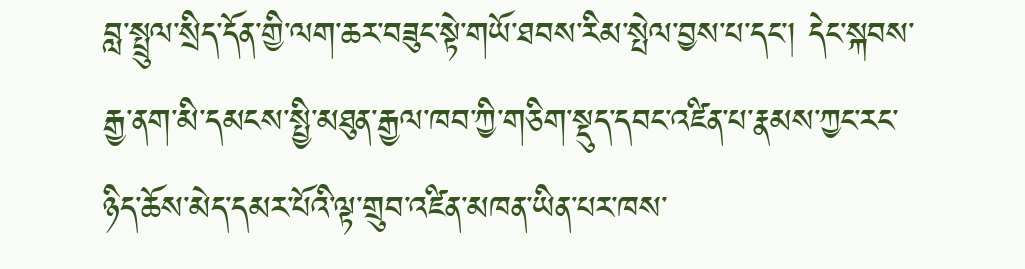བླ་སྤྲུལ་སྲིད་དོན་གྱི་ལག་ཆར་བཟུང་སྟེ་གཡོ་ཐབས་རིམ་སྤེལ་བྱས་པ་དང་། དེང་སྐབས་རྒྱ་ནག་མི་དམངས་སྤྱི་མཐུན་རྒྱལ་ཁབ་ཀྱི་གཅིག་སྡུད་དབང་འཛིན་པ་རྣམས་ཀྱང་རང་ཉིད་ཆོས་མེད་དམར་པོའི་ལྟ་གྲུབ་འཛིན་མཁན་ཡིན་པར་ཁས་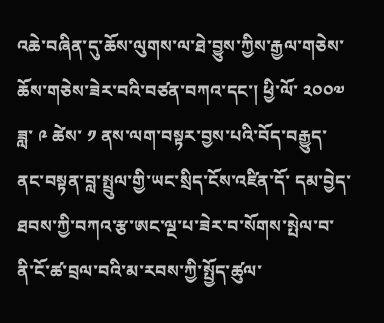འཆེ་བཞིན་དུ་ཆོས་ལུགས་ལ་ཐེ་བྱུས་ཀྱིས་རྒྱལ་གཅེས་ཆོས་གཅེས་ཟེར་བའི་བཙན་བཀའ་དང་། ཕྱི་ལོ་ ༢༠༠༧ ཟླ་ ༩ ཚེས་ ༡ ནས་ལག་བསྟར་བྱས་པའི་བོད་བརྒྱུད་ནང་བསྟན་བླ་སྤྲུལ་གྱི་ཡང་སྲིད་ངོས་འཛིན་དོ་ དམ་བྱེད་ཐབས་ཀྱི་བཀའ་རྩ་ཨང་ལྔ་པ་ཟེར་བ་སོགས་སྤེལ་བ་ནི་ངོ་ཚ་བྲལ་བའི་མ་རབས་ཀྱི་སྤྱོད་ཚུལ་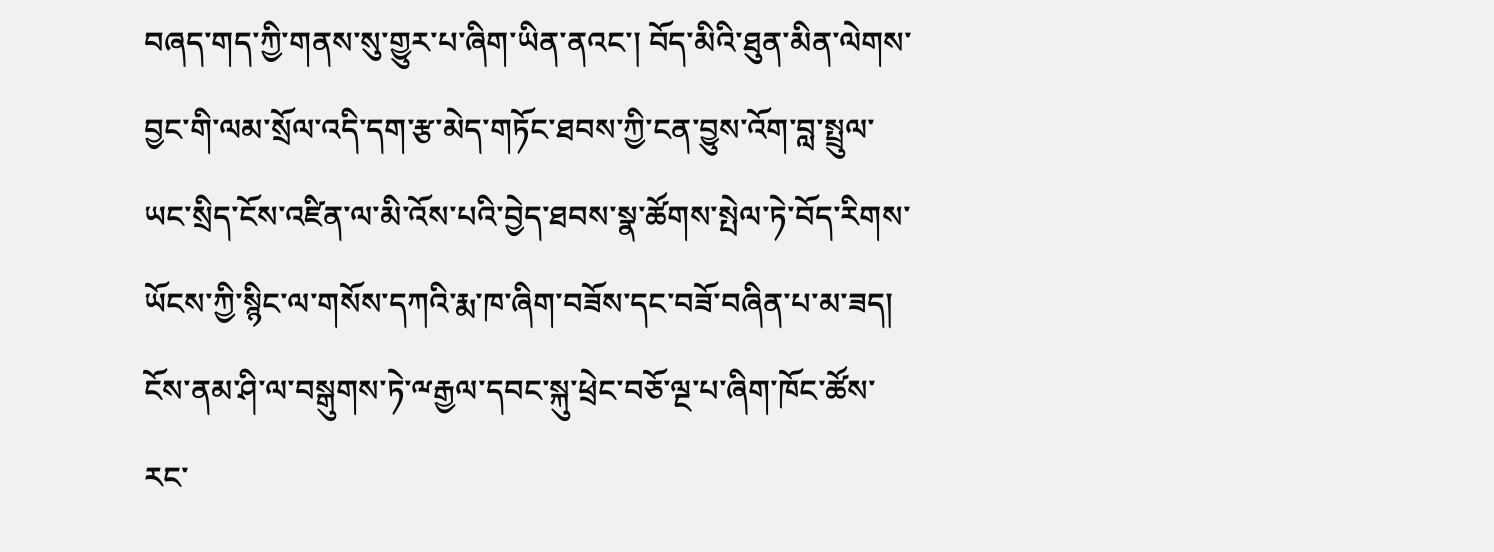བཞད་གད་ཀྱི་གནས་སུ་གྱུར་པ་ཞིག་ཡིན་ནའང་། བོད་མིའི་ཐུན་མིན་ལེགས་བྱང་གི་ལམ་སྲོལ་འདི་དག་རྩ་མེད་གཏོང་ཐབས་ཀྱི་ངན་བྱུས་འོག་བླ་སྤྲུལ་ཡང་སྲིད་ངོས་འཛིན་ལ་མི་འོས་པའི་བྱེད་ཐབས་སྣ་ཚོགས་སྤེལ་ཏེ་བོད་རིགས་ཡོངས་ཀྱི་སྙིང་ལ་གསོས་དཀའི་རྨ་ཁ་ཞིག་བཟོས་དང་བཟོ་བཞིན་པ་མ་ཟད། ངོས་ནམ་ཤི་ལ་བསྒུགས་ཏེ་ྋརྒྱལ་དབང་སྐུ་ཕྲེང་བཅོ་ལྔ་པ་ཞིག་ཁོང་ཚོས་རང་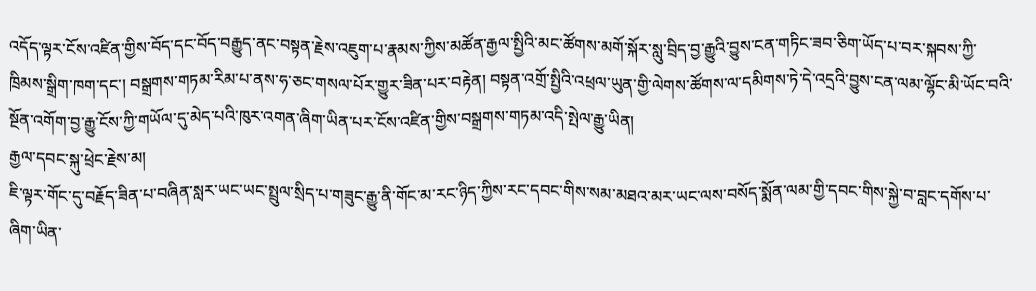འདོད་ལྟར་ངོས་འཛིན་གྱིས་བོད་དང་བོད་བརྒྱུད་ནང་བསྟན་རྗེས་འཇུག་པ་རྣམས་ཀྱིས་མཚོན་རྒྱལ་སྤྱིའི་མང་ཚོགས་མགོ་སྐོར་སླུ་བྲིད་བྱ་རྒྱུའི་བྱུས་ངན་གཏིང་ཟབ་ཅིག་ཡོད་པ་བར་སྐབས་ཀྱི་ཁྲིམས་སྒྲིག་ཁག་དང་། བསྒྲགས་གཏམ་རིམ་པ་ནས་ཧ་ཅང་གསལ་པོར་གྱུར་ཟིན་པར་བརྟེན། བསྟན་འགྲོ་སྤྱིའི་འཕྲལ་ཡུན་གྱི་ལེགས་ཚོགས་ལ་དམིགས་ཏེ་དེ་འདྲའི་བྱུས་ངན་ལམ་ལྷོང་མི་ཡོང་བའི་སྔོན་འགོག་བྱ་རྒྱུ་ངོས་ཀྱི་གཡོལ་དུ་མེད་པའི་ཁུར་འགན་ཞིག་ཡིན་པར་ངོས་འཛིན་གྱིས་བསྒྲགས་གཏམ་འདི་སྤེལ་རྒྱུ་ཡིན།
རྒྱལ་དབང་སྐུ་ཕྲེང་རྗེས་མ།
ཇི་ལྟར་གོང་དུ་བརྗོད་ཟིན་པ་བཞིན་སླར་ཡང་ཡང་སྤྲུལ་སྲིད་པ་གཟུང་རྒྱུ་ནི་གོང་མ་རང་ཉིད་ཀྱིས་རང་དབང་གིས་སམ་མཐའ་མར་ཡང་ལས་བསོད་སྨོན་ལམ་གྱི་དབང་གིས་སྐྱེ་བ་བླང་དགོས་པ་ཞིག་ཡིན་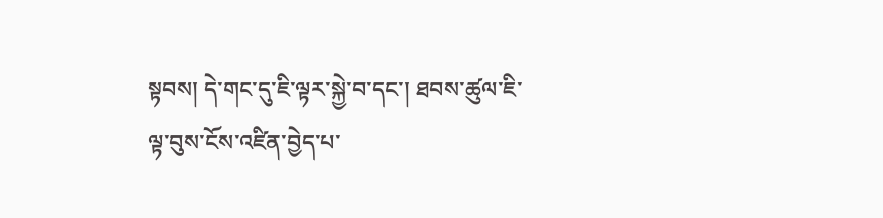སྟབས། དེ་གང་དུ་ཇི་ལྟར་སྐྱེ་བ་དང་། ཐབས་ཚུལ་ཇི་ལྟ་བུས་ངོས་འཛིན་བྱེད་པ་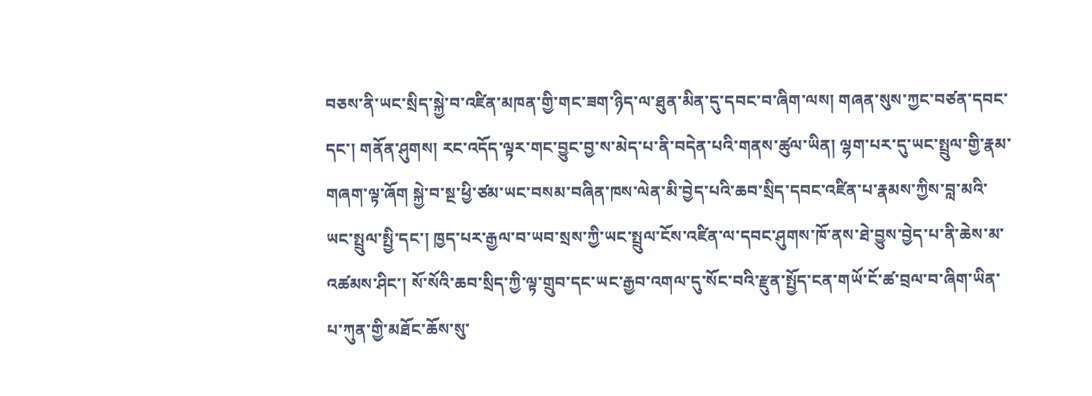བཅས་ནི་ཡང་སྲིད་སྐྱེ་བ་འཛིན་མཁན་གྱི་གང་ཟག་ཉིད་ལ་ཐུན་མིན་དུ་དབང་བ་ཞིག་ལས། གཞན་སུས་ཀྱང་བཙན་དབང་དང་། གནོན་ཤུགས། རང་འདོད་ལྟར་གང་བྱུང་བྱ་ས་མེད་པ་ནི་བདེན་པའི་གནས་ཚུལ་ཡིན། ལྷག་པར་དུ་ཡང་སྤྲུལ་གྱི་རྣམ་གཞག་ལྟ་ཞོག སྐྱེ་བ་སྔ་ཕྱི་ཙམ་ཡང་བསམ་བཞིན་ཁས་ལེན་མི་བྱེད་པའི་ཆབ་སྲིད་དབང་འཛིན་པ་རྣམས་ཀྱིས་བླ་མའི་ཡང་སྤྲུལ་སྤྱི་དང་། ཁྱད་པར་རྒྱལ་བ་ཡབ་སྲས་ཀྱི་ཡང་སྤྲུལ་ངོས་འཛིན་ལ་དབང་ཤུགས་ཁོ་ནས་ཐེ་བྱུས་བྱེད་པ་ནི་ཆེས་མ་འཚམས་ཤིང་། སོ་སོའི་ཆབ་སྲིད་ཀྱི་ལྟ་གྲུབ་དང་ཡང་རྒྱབ་འགལ་དུ་སོང་བའི་རྫུན་སྤྱོད་ངན་གཡོ་ངོ་ཚ་བྲལ་བ་ཞིག་ཡིན་པ་ཀུན་གྱི་མཐོང་ཆོས་སུ་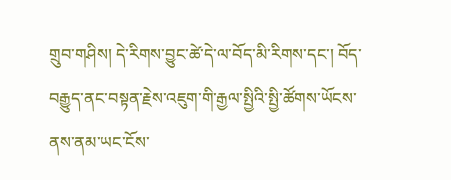གྲུབ་གཤིས། དེ་རིགས་བྱུང་ཚེ་དེ་ལ་བོད་མི་རིགས་དང་། བོད་བརྒྱུད་ནང་བསྟན་རྗེས་འཇུག་གི་རྒྱལ་སྤྱིའི་སྤྱི་ཚོགས་ཡོངས་ནས་ནམ་ཡང་ངོས་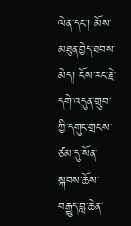ལེན་དང་། མོས་མཐུན་བྱེད་ཐབས་མེད། ངོས་རང་རྗེ་དགེ་འདུན་གྲུབ་ཀྱི་དགུང་གྲངས་ཙམ་དུ་སོན་སྐབས་ཆོས་བརྒྱུད་བླ་ཆེན་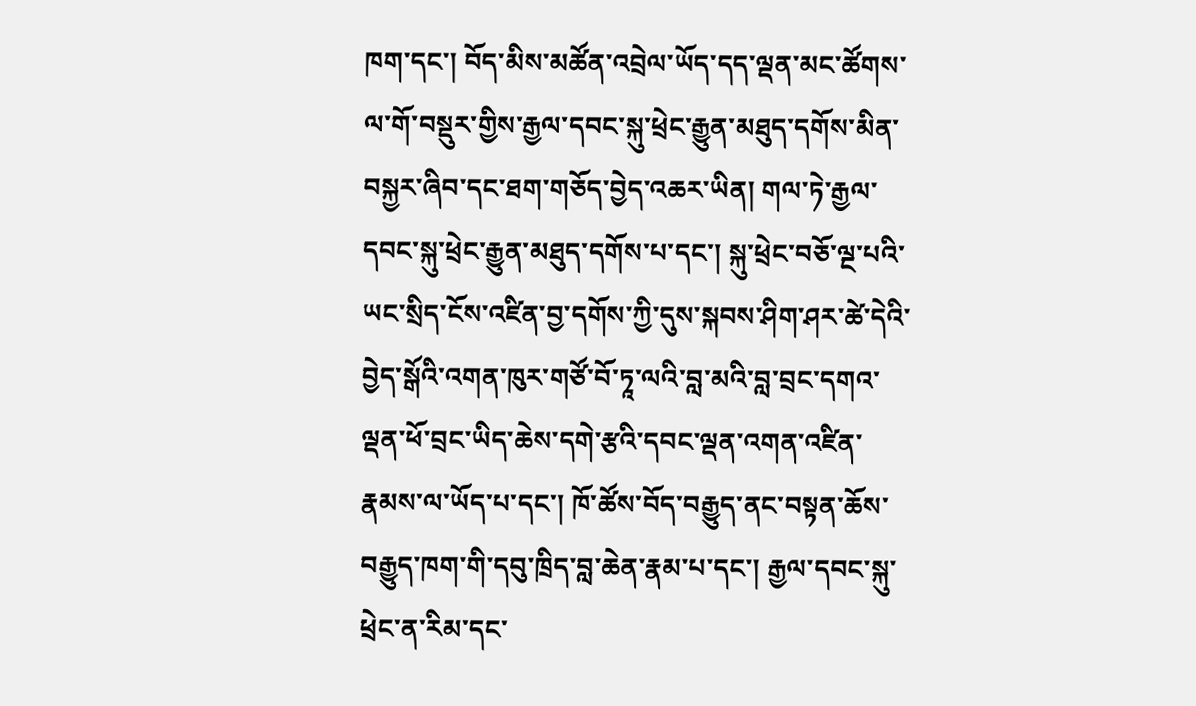ཁག་དང་། བོད་མིས་མཚོན་འབྲེལ་ཡོད་དད་ལྡན་མང་ཚོགས་ལ་གོ་བསྡུར་གྱིས་རྒྱལ་དབང་སྐུ་ཕྲེང་རྒྱུན་མཐུད་དགོས་མིན་བསྐྱར་ཞིབ་དང་ཐག་གཅོད་བྱེད་འཆར་ཡིན། གལ་ཏེ་རྒྱལ་དབང་སྐུ་ཕྲེང་རྒྱུན་མཐུད་དགོས་པ་དང་། སྐུ་ཕྲེང་བཅོ་ལྔ་པའི་ཡང་སྲིད་ངོས་འཛིན་བྱ་དགོས་ཀྱི་དུས་སྐབས་ཤིག་ཤར་ཚེ་དེའི་བྱེད་སྒོའི་འགན་ཁུར་གཙོ་བོ་ཏཱ་ལའི་བླ་མའི་བླ་བྲང་དགའ་ལྡན་ཕོ་བྲང་ཡིད་ཆེས་དགེ་རྩའི་དབང་ལྡན་འགན་འཛིན་རྣམས་ལ་ཡོད་པ་དང་། ཁོ་ཚོས་བོད་བརྒྱུད་ནང་བསྟན་ཆོས་བརྒྱུད་ཁག་གི་དབུ་ཁྲིད་བླ་ཆེན་རྣམ་པ་དང་། རྒྱལ་དབང་སྐུ་ཕྲེང་ན་རིམ་དང་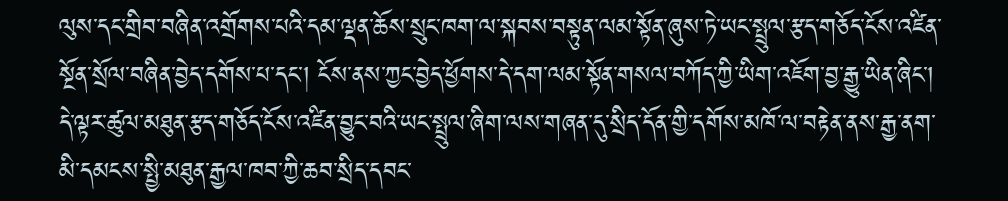ལུས་དང་གྲིབ་བཞིན་འགྲོགས་པའི་དམ་ལྡན་ཆོས་སྲུང་ཁག་ལ་སྐབས་བསྟུན་ལམ་སྟོན་ཞུས་ཏེ་ཡང་སྤྲུལ་རྩད་གཅོད་ངོས་འཛིན་སྔོན་སྲོལ་བཞིན་བྱེད་དགོས་པ་དང་། ངོས་ནས་ཀྱང་བྱེད་ཕྱོགས་དེ་དག་ལམ་སྟོན་གསལ་བཀོད་ཀྱི་ཡིག་འཇོག་བྱ་རྒྱུ་ཡིན་ཞིང་། དེ་ལྟར་ཚུལ་མཐུན་རྩད་གཅོད་ངོས་འཛིན་བྱུང་བའི་ཡང་སྤྲུལ་ཞིག་ལས་གཞན་དུ་སྲིད་དོན་གྱི་དགོས་མཁོ་ལ་བརྟེན་ནས་རྒྱ་ནག་མི་དམངས་སྤྱི་མཐུན་རྒྱལ་ཁབ་ཀྱི་ཆབ་སྲིད་དབང་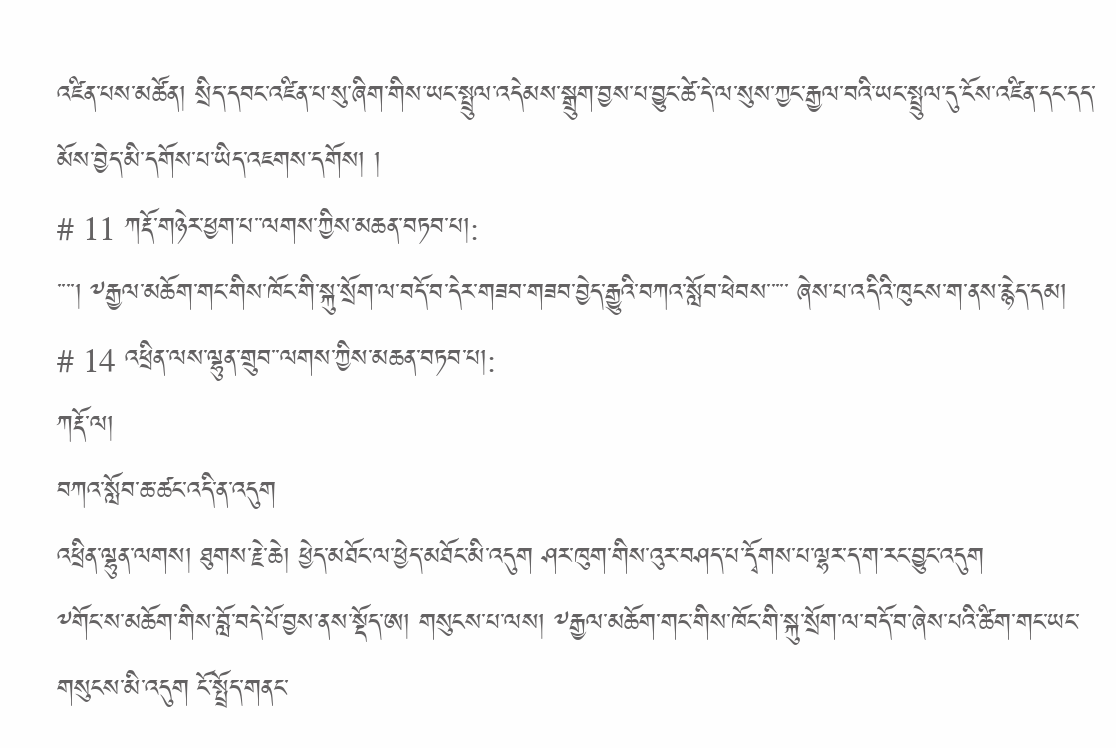འཛིན་པས་མཚོན། སྲིད་དབང་འཛིན་པ་སུ་ཞིག་གིས་ཡང་སྤྲུལ་འདེམས་སྒྲུག་བྱས་པ་བྱུང་ཚེ་དེ་ལ་སུས་ཀྱང་རྒྱལ་བའི་ཡང་སྤྲུལ་དུ་ངོས་འཛིན་དང་དད་མོས་བྱེད་མི་དགོས་པ་ཡིད་འཇགས་དགོས། །
# 11 ཀརྡོ་གཉེར་ཕྱག་པ་་ལགས་ཀྱིས་མཆན་བཏབ་པ།:
་་་་། ༸རྒྱལ་མཆོག་གང་གིས་ཁོང་གི་སྐུ་སྲོག་ལ་བདོ་བ་དེར་གཟབ་གཟབ་བྱེད་རྒྱུའི་བཀའ་སློབ་ཕེབས་་་་་ ཞེས་པ་འདིའི་ཁུངས་ག་ནས་རྙེད་དམ།
# 14 འཕྲིན་ལས་ལྷུན་གྲུབ་་ལགས་ཀྱིས་མཆན་བཏབ་པ།:
ཀརྡོ་ལ།
བཀའ་སློབ་ཆ་ཚང་འདི་ན་འདུག
འཕྲིན་ལྷུན་ལགས། ཐུགས་རྗེ་ཆེ། ཕྱེད་མཐོང་ལ་ཕྱེད་མཐོང་མི་འདུག ཤར་ཁུག་གིས་འུར་བཤད་པ་དྭོགས་པ་ལྷར་ད་ག་རང་བྱུང་འདུག
༸གོང་ས་མཆོག་གིས་བློ་བདེ་པོ་བྱས་ནས་སྡོད་ཨ། གསུངས་པ་ལས། ༸རྒྱལ་མཆོག་གང་གིས་ཁོང་གི་སྐུ་སྲོག་ལ་བདོ་བ་ཞེས་པའི་ཚིག་གང་ཡང་གསུངས་མི་འདུག ངོ་སྤྲོད་གནང་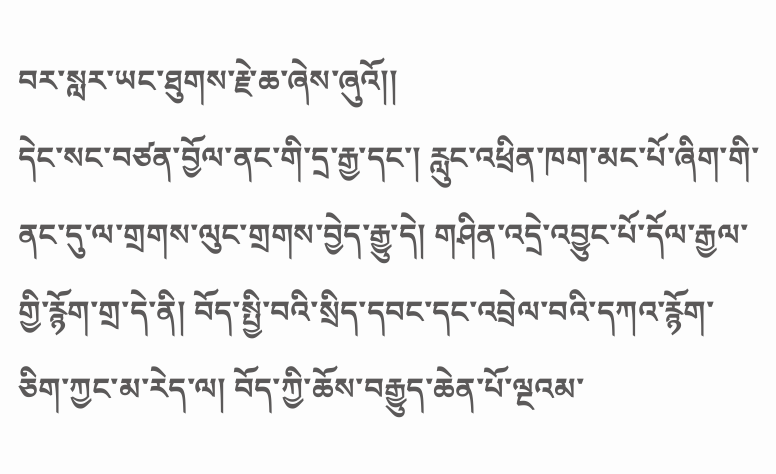བར་སླར་ཡང་ཐུགས་རྗེ་ཆ་ཞེས་ཞུའོ།།
དེང་སང་བཙན་བྱོལ་ནང་གི་དྲ་རྒྱ་དང་། རླུང་འཕྲིན་ཁག་མང་པོ་ཞིག་གི་ནང་དུ་ལ་གྲགས་ལུང་གྲགས་བྱེད་རྒྱུ་དེ། གཤིན་འདྲེ་འབྱུང་པོ་དོལ་རྒྱལ་གྱི་རྙོག་གྲ་དེ་ནི། བོད་སྤྱི་བའི་སྲིད་དབང་དང་འབྲེལ་བའི་དཀའ་རྙོག་ཅིག་ཀྱང་མ་རེད་ལ། བོད་ཀྱི་ཆོས་བརྒྱུད་ཆེན་པོ་ལྔའམ་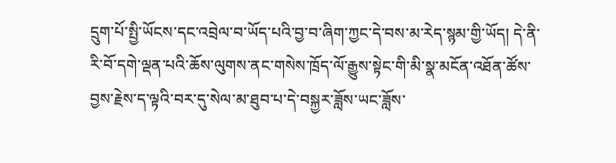དྲུག་པོ་སྤྱི་ཡོངས་དང་འབྲེལ་བ་ཡོད་པའི་བྱ་བ་ཞིག་ཀྱང་དེ་བས་མ་རེད་སྙམ་གྱི་ཡོད། དེ་ནི་རི་བོ་དགེ་ལྡན་པའི་ཆོས་ལུགས་ནང་གསེས་ཁྲོད་ལོ་རྒྱུས་སྟེང་གི་མི་སྣ་མངོན་འཐོན་ཚོས་བྱས་རྗེས་ད་ལྟའི་བར་དུ་སེལ་མ་ཐུབ་པ་དེ་བསྐྱར་ཟློས་ཡང་ཟློས་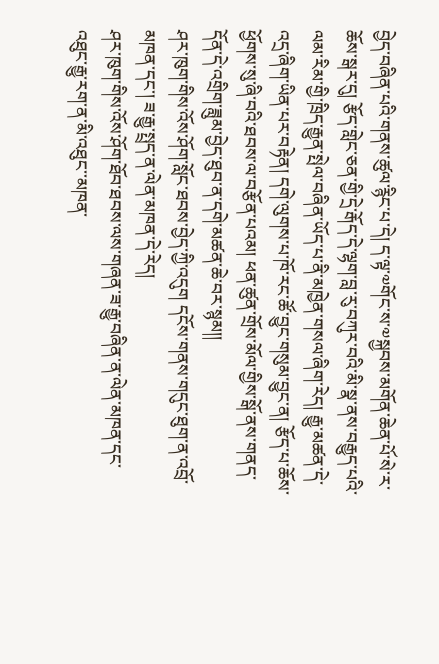བྱེད་བཞིན་པའི་གནས་ཚུལ་རྙིང་པ་དེ། ད་ལྟ་༧གོང་ས་༧སྐྱབས་མགོན་ཆེན་པོ་སེ་ར་ཆོས་སྒར་དུ། རྩོད་གླེང་ཅན་གྱི་དྲེ་རྒོད་དེ་ལྷག་བླ་རུ་བཀུར་བའི་མི་སྣ་ནས་བརྒྱུད་པའི་ལམ་རིམ་གྱི་ཁྲིད་རྒྱུན་སྤེལ་བཞིན་ཡོད་པ་ནི་མཁྱེན་གསལ་ཞིག་རེད། རྒྱུ་མཚན་དེ་འདྲ་ཞིག་ཡིན་པར་བརྟེན། དགེ་ལུགས་པ་ཁོ་རང་ཚོ་བྱུང་གསུམ་བྱུང་ན། རྩོད་པ་ཆོས་ཕྱོགས་སུ་ཞི་བའི་ཐབས་ལ་བརྩོན་པའམ། ཕན་ཚུན་གྲོས་མོལ་གྱིས་སྒོ་ནས་གནད་དོན་དེ་འགྲིག་ཟླུམ་བྱེད་ཐུབ་ན་དགེ་མཚན་ཆེ་བར་སྙམ།།
ཤར་ཁུག་གིས་འོས་ཤོག་སློང་ཐབས་བྱེད་ཀྱི་འདུག དངོས་གནས་གདུང་ཐུག་ན་འབྲོ་མཁན་དང་། ཟ་རྒྱུ་སྤྲད་ན་ལེན་མཁན་དེ་རེད།
ཤར་ཁུག་གིས་འོས་ཤོག་ཐོབ་ཐབས་ལས་གཞན་ཟ་རྒྱུ་བཞིན་ན་ལེན་མཁན་དང་འཐུང་རྒྱུ་རག་ན་མི་འཐུང་་མཁན་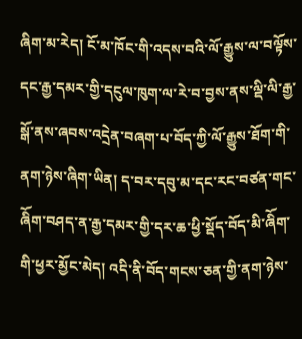ཞིག་མ་རེད། ངོ་མ་ཁོང་གི་འདས་བའི་ལོ་རྒྱུས་ལ་བལྟོས་དང་རྒྱ་དམར་གྱི་དངུལ་ཁུག་ལ་རེ་བ་བྱས་ནས་ལྡི་ལི་རྒྱ་སྒོ་ནས་ཞབས་འདྲེན་བཞག་པ་བོད་ཀྱི་ལོ་རྒྱུས་ཐོག་གི་ནག་ཉེས་ཞིག་ཡིན། ད་བར་དབུ་མ་དང་རང་བཙན་གང་ཞིོག་བཤད་ན་རྒྱ་དམར་གྱི་དར་ཆ་ཕྱི་སྡོད་བོད་མི་ཞིོག་གི་ཕྱར་མྱོང་མེད། འདི་ནི་བོད་གངས་ཅན་གྱི་ནག་ཉེས་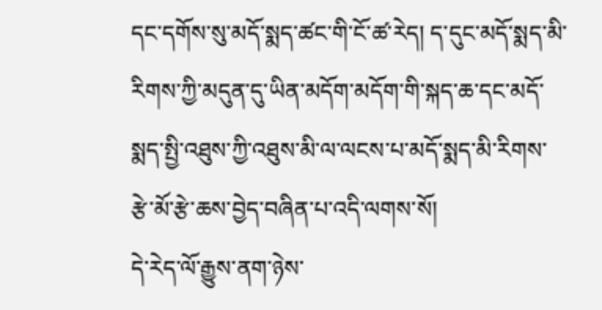དང་དགོས་སུ་མདོ་སྨད་ཚང་གི་ངོ་ཚ་རེད། ད་དུང་མདོ་སྨད་མི་རིགས་ཀྱི་མདུན་དུ་ཡིན་མདོག་མདོག་གི་སྐད་ཆ་དང་མདོ་སྨད་སྤྱི་འཐུས་ཀྱི་འཐུས་མི་ལ་ལངས་པ་མདོ་སྨད་མི་རིགས་རྩེ་མོ་རྩེ་ཆས་བྱེད་བཞིན་པ་འདི་ལགས་སོ།
དེ་རེད་ལོ་རྒྱུས་ནག་ཉེས་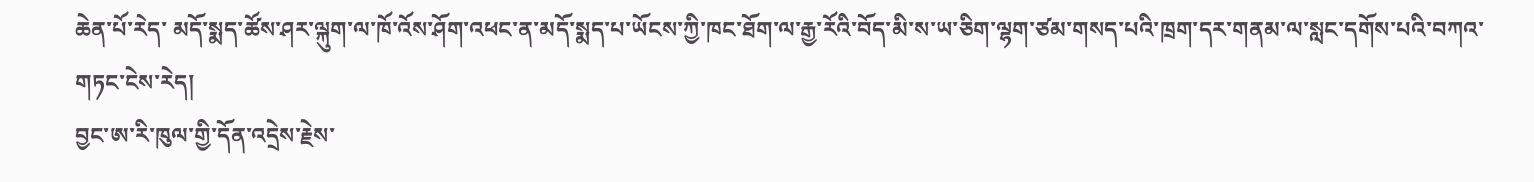ཆེན་པོ་རེད་ མདོ་སྨད་ཚོས་ཤར་ལྐུག་ལ་ཁོ་འོས་ཤོག་འཕང་ན་མདོ་སྨད་པ་ཡོངས་ཀྱི་ཁང་ཐོག་ལ་རྒྱ་རོའི་བོད་མི་ས་ཡ་ཅིག་ལྷག་ཙམ་གསད་པའི་ཁྲག་དར་གནམ་ལ་སླང་དགོས་པའི་བཀའ་གཏང་ངེས་རེད།
བྱང་ཨ་རི་ཁུལ་གྱི་དོན་འདྲེས་རྗེས་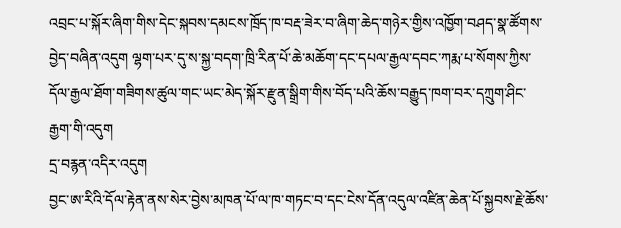འབྲང་པ་སྐོར་ཞིག་གིས་དེང་སྐབས་དམངས་ཁྲོད་ཁ་བརྡ་ཟེར་བ་ཞིག་ཆེད་གཉེར་གྱིས་འཁྱོག་བཤད་སྣ་ཚོགས་བྱེད་བཞིན་འདུག ལྷག་པར་དུ་ས་སྐྱ་བདག་ཁྲི་རིན་པོ་ཆེ་མཆོག་དང་དཔལ་རྒྱལ་དབང་ཀརྨ་པ་སོགས་ཀྱིས་དོལ་རྒྱལ་ཐོག་གཟིགས་ཚུལ་གང་ཡང་མེད་སྐོར་རྫུན་སྒྲིག་གིས་བོད་པའི་ཆོས་བརྒྱུད་ཁག་བར་དཀྲུག་ཤིང་རྒྱག་གི་འདུག
དྲ་བརྙན་འདིར་འདུག
བྱང་ཨ་རིའི་དོལ་རྟེན་ནས་སེར་བྱེས་མཁན་པོ་ལ་ཁ་གཏང་བ་དང་ངེས་དོན་འདུལ་འཛིན་ཆེན་པོ་སྐྱབས་རྗེ་ཆོས་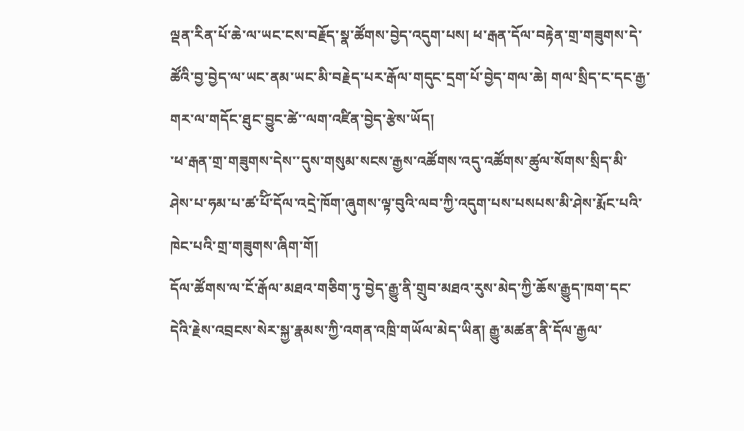ལྡན་རིན་པོ་ཆེ་ལ་ཡང་ངས་བརྗོད་སྣ་ཚོགས་བྱེད་འདུག་པས། ཕ་རྒན་དོལ་བརྟེན་གྲ་གཟུགས་དེ་ཚོའི་བྱ་བྱེད་ལ་ཡང་ནམ་ཡང་མི་བརྗེད་པར་རྒོལ་གདུང་དྲག་པོ་བྱེད་གལ་ཆེ། གལ་སྲིད་ང་དང་རྒྱ་གར་ལ་གདོང་ཐུང་བྱུང་ཚེ་་ལག་འཛིན་བྱེད་རྩེས་ཡོད།
་ཕ་རྒན་གྲ་གཟུགས་དེས་་དུས་གསུམ་སངས་རྒྱས་འཚོགས་འདུ་འཚོགས་ཚུལ་སོགས་སྲིད་མི་ཤེས་པ་ཧམ་པ་ཚ་པོི་དོལ་འདྲེ་ཁོག་ཞུགས་ལྟ་བུའི་ལབ་ཀྱི་འདུག་པས་པསཔས་མི་ཤེས་རྨོང་པའི་ཁེང་པའི་གྲ་གཟུགས་ཞིག་གོ།
དོལ་ཚོགས་ལ་ངོ་རྒོལ་མཐའ་གཅིག་ཏུ་བྱེད་རྒྱུ་ནི་གྲུབ་མཐའ་རུས་མེད་ཀྱི་ཆོས་རྒྱུད་ཁག་དང་དེའི་རྗེས་འབྲངས་སེར་སྐྱ་རྣམས་ཀྱི་འགན་འཁྲི་གཡོལ་མེད་ཡིན། རྒྱུ་མཚན་ནི་དོལ་རྒྱལ་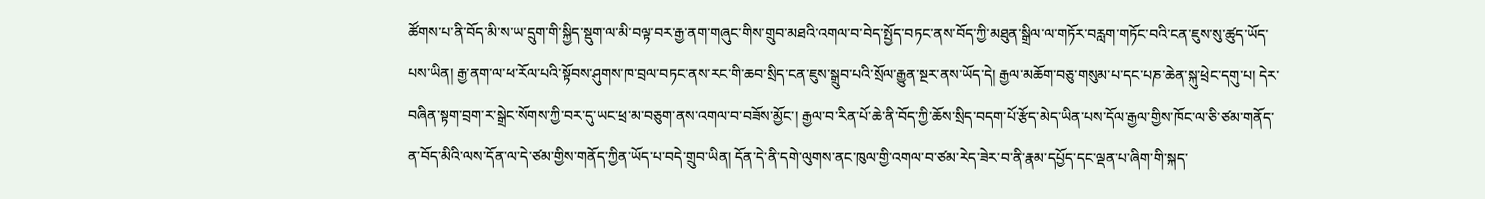ཚོགས་པ་ནི་བོད་མི་ས་ཡ་དྲུག་གི་སྐྱིད་སྡུག་ལ་མི་བལྟ་བར་རྒྱ་ནག་གཞུང་གིས་གྲུབ་མཐའི་འགལ་བ་བེད་སྤྱོད་བཏང་ནས་བོད་ཀྱི་མཐུན་སྒྲིལ་ལ་གཏོར་བརླག་གཏོང་བའི་ངན་ཇུས་སུ་ཚུད་ཡོད་པས་ཡིན། རྒྱ་ནག་ལ་ཕ་རོལ་པའི་སྟོབས་ཤུགས་ཁ་བྲལ་བཏང་ནས་རང་གི་ཆབ་སྲིད་ངན་ཇུས་སྒྲུབ་པའི་སྲོལ་རྒྱུན་སྔར་ནས་ཡོད་དེ། རྒྱལ་མཆོག་བཅུ་གསུམ་པ་དང་པཎ་ཆེན་སྐུ་ཕྲེང་དགུ་པ། དེར་བཞིན་སྟག་བྲག་ར་སྒྲེང་སོགས་ཀྱི་བར་དུ་ཡང་ཕྲ་མ་བཅུག་ནས་འགལ་བ་བཟོས་མྱོང་། རྒྱལ་བ་རིན་པོ་ཆེ་ནི་བོད་ཀྱི་ཆོས་སྲིད་བདག་པོ་རྩོད་མེད་ཡིན་པས་དོལ་རྒྱལ་གྱིས་ཁོང་ལ་ཅི་ཙམ་གནོད་ན་བོད་མིའི་ལས་དོན་ལ་དེ་ཙམ་གྱིས་གནོད་ཀྱིན་ཡོད་པ་བདེ་གྲུབ་ཡིན། དོན་དེ་ནི་དགེ་ལུགས་ནང་ཁུལ་གྱི་འགལ་བ་ཙམ་རེད་ཟེར་བ་ནི་རྣམ་དཔྱོད་དང་ལྡན་པ་ཞིག་གི་སྐད་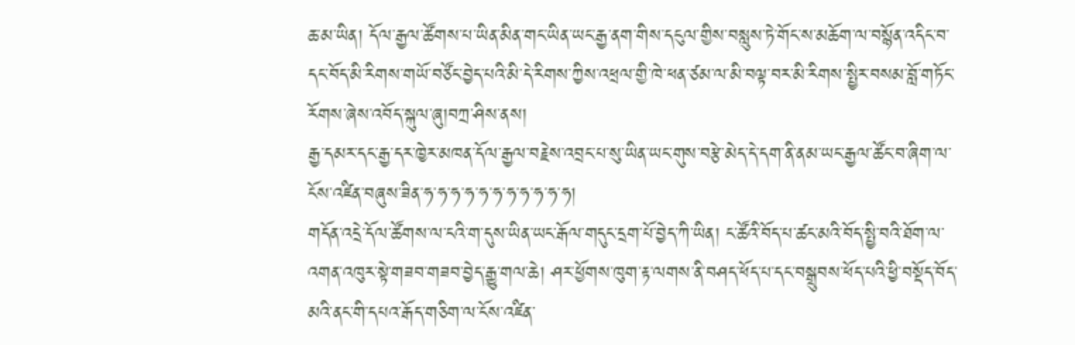ཆ་མ་ཡིན། དོལ་རྒྱལ་ཚོགས་པ་ཡིན་མིན་གང་ཡིན་ཡང་རྒྱ་ནག་གིས་དངུལ་གྱིས་བསླུས་ཏེ་གོང་ས་མཆོག་ལ་བསྙོན་འདིང་བ་དང་བོད་མི་རིགས་གཡོ་བཙོང་བྱེད་པའི་མི་དེ་རིགས་ཀྱིས་འཕྲལ་གྱི་ཁེ་ཕན་ཙམ་ལ་མི་བལྟ་བར་མི་རིགས་སྤྱིར་བསམ་བློ་གཏོང་རོགས་ཞེས་འབོད་སྐུལ་ཞུ།བཀྲ་ཤིས་ནས།
རྒྱ་དམར་དང་རྒྱ་དར་ཁྱེར་མཁན་དོལ་རྒྱལ་བརྗེས་འབྲང་པ་སུ་ཡིན་ཡང་གུས་བརྩེ་མེད་དེ་དག་ནི་ནམ་ཡང་རྒྱལ་ཚོང་བ་ཞིག་ལ་ངོས་འཛིན་བཞུས་ཟིན་ཧ་ཧ་ཧ་ཧ་ཧ་ཧ་ཧ་ཧ་ཧ་ཧ་ཧ།
གདོན་འདྲེ་དོལ་ཚོགས་ལ་ངའི་ག་དུས་ཡིན་ཡང་རྒོལ་གདུང་དྲག་པོ་བྱེད་ཀི་ཡིན། ང་ཚོའི་བོད་པ་ཚང་མའི་བོད་སྤྱི་བའི་ཐོག་ལ་འགན་འཁུར་སྟེ་གཟབ་གཟབ་བྱེད་རྒྱུ་གལ་ཆེ། ཤར་ཕྱོགས་ཁུག་རྟ་ལགས་ནི་བཤད་ཕོད་པ་དང་བསྒྲུབས་ཕོད་པའི་ཕྱི་བསྡོད་བོད་མའི་ནང་གི་དཔའ་རྒོད་གཅིག་ལ་ངོས་འཛིན་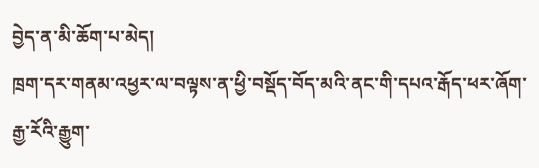བྱེད་ན་མི་ཆོག་པ་མེད།
ཁྲག་དར་གནམ་འཕྱར་ལ་བལྟས་ན་ཕྱི་བསྡོད་བོད་མའི་ནང་གི་དཔའ་རྒོད་ཕར་ཞོག་རྒྱ་རོའི་རྒྱུག་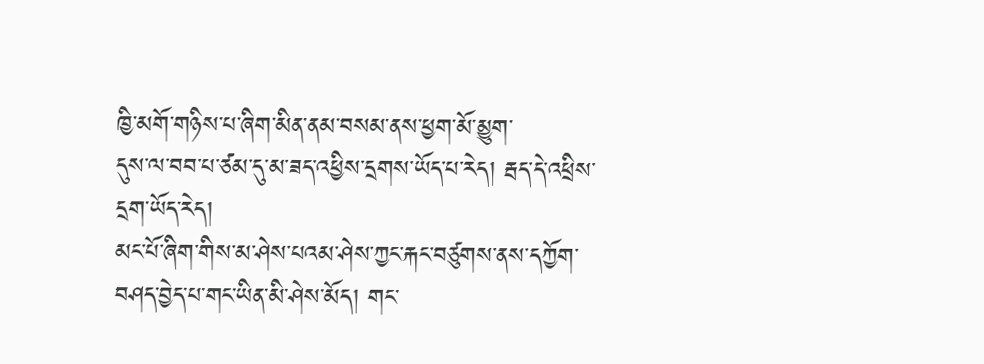ཁྱི་མགོ་གཉིས་པ་ཞིག་མིན་ནམ་བསམ་ནས་ཕྱག་མོ་མྱུག་
དུས་ལ་བབ་པ་ཙམ་དུ་མ་ཟད་འཕྱིས་དྲགས་ཡོད་པ་རེད། རྦད་དེ་འཕྲིས་དྲག་ཡོད་རེད།
མང་པོ་ཞིག་གིས་མ་ཤེས་པའམ་ཤེས་ཀྱང་རྐང་བཙུགས་ནས་དཀྱོག་བཤད་བྱེད་པ་གང་ཡིན་མི་ཤེས་མོད། གང་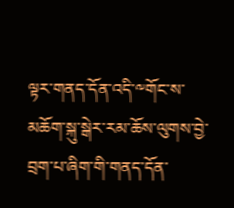ལྟར་གནད་དོན་འདི་༸གོང་ས་མཆོག་སྐུ་སྒེར་རམ་ཆོས་ལུགས་བྱེ་བྲག་པ་ཞིག་གི་གནད་དོན་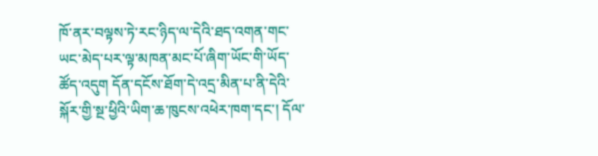ཁོ་ནར་བལྟས་ཏེ་རང་ཉིད་ལ་དེའི་ཐད་འགན་གང་ཡང་མེད་པར་ལྟ་མཁན་མང་པོ་ཞིག་ཡོང་གི་ཡོད་ཚོད་འདུག དོན་དངོས་ཐོག་དེ་འདྲ་མིན་པ་ནི་དེའི་སྐོར་གྱི་སྔ་ཕྱིའི་ཡིག་ཆ་ཁུངས་འཕེར་ཁག་དང་། དོལ་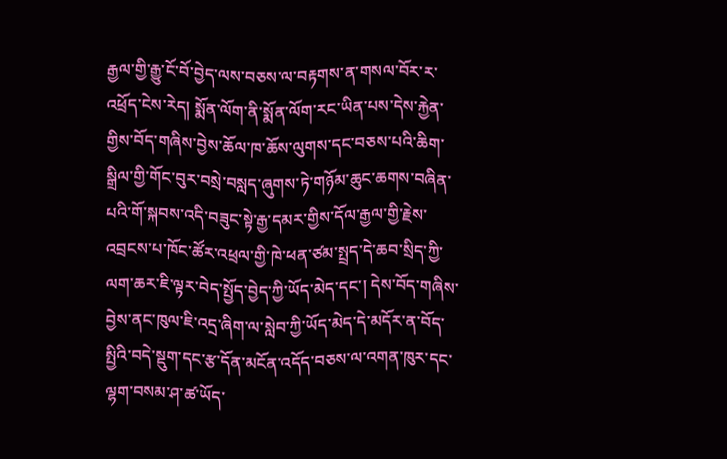རྒྱལ་གྱི་རྒྱུ་ངོ་བོ་བྱེད་ལས་བཅས་ལ་བརྟགས་ན་གསལ་བོར་ར་འཕྲོད་ངེས་རེད། སྨོན་ལོག་ནི་སྨོན་ལོག་རང་ཡིན་པས་དེས་རྐྱེན་གྱིས་བོད་གཞིས་བྱེས་ཆོལ་ཁ་ཆོས་ལུགས་དང་བཅས་པའི་ཆིག་སྒྲིལ་གྱི་གོང་བུར་བསྲེ་བསླད་ཞུགས་ཏེ་གཉོམ་ཆུང་ཆགས་བཞིན་པའི་གོ་སྐབས་འདི་བཟུང་སྟེ་རྒྱ་དམར་གྱིས་དོལ་རྒྱལ་གྱི་རྗེས་འབྲངས་པ་ཁོང་ཚོར་འཕྲལ་གྱི་ཁེ་ཕན་ཙམ་སྤྲད་དེ་ཆབ་སྲིད་ཀྱི་ལག་ཆར་ཇི་ལྟར་བེད་སྤྱོད་བྱེད་ཀྱི་ཡོད་མེད་དང་། དེས་བོད་གཞིས་བྱེས་ནང་ཁུལ་ཇི་འདྲ་ཞིག་ལ་སླེབ་ཀྱི་ཡོད་མེད་དེ་མདོར་ན་བོད་སྤྱིའི་བདེ་སྡུག་དང་རྩ་དོན་མངོན་འདོད་བཅས་ལ་འགན་ཁུར་དང་ལྷག་བསམ་ཤ་ཚ་ཡོད་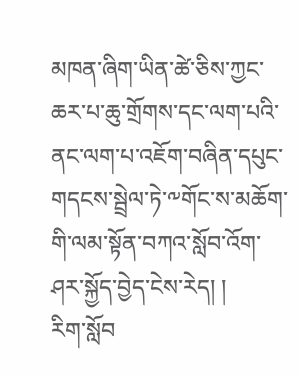མཁན་ཞིག་ཡིན་ཚེ་ཅིས་ཀྱང་ཆར་པ་ཆུ་གྲོགས་དང་ལག་པའི་ནང་ལག་པ་འཇོག་བཞིན་དཔུང་གདངས་སྦྲེལ་ཏེ་༸གོང་ས་མཆོག་གི་ལམ་སྟོན་བཀའ་སློབ་འོག་ཤར་སྐྱོད་བྱེད་ངེས་རེད། །
རིག་སློབ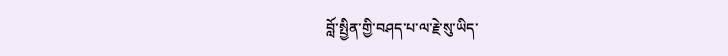བློ་སྤྱིན་གྱི་བཤད་པ་ལ་རྗེ་སུ་ཡིད་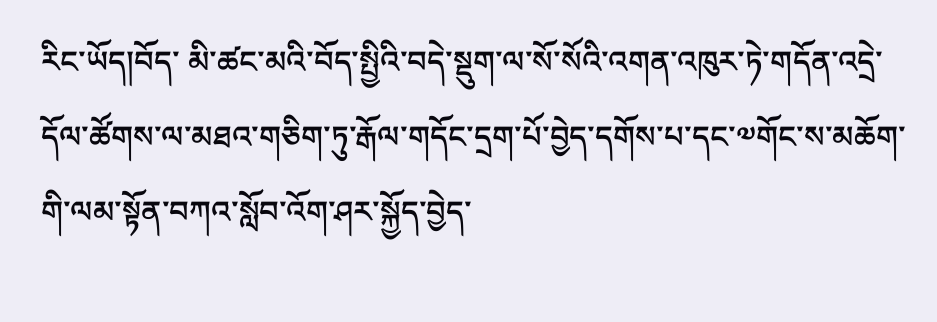རིང་ཡོད།བོད་ མི་ཚང་མའི་བོད་སྤྱིའི་བདེ་སྡུག་ལ་སོ་སོའི་འགན་འཁུར་ཏེ་གདོན་འདྲེ་དོལ་ཚོགས་ལ་མཐའ་གཅིག་ཏུ་རྒོལ་གདོང་དྲག་པོ་བྱེད་དགོས་པ་དང་༧གོང་ས་མཆོག་གི་ལམ་སྟོན་བཀའ་སློབ་འོག་ཤར་སྐྱོད་བྱེད་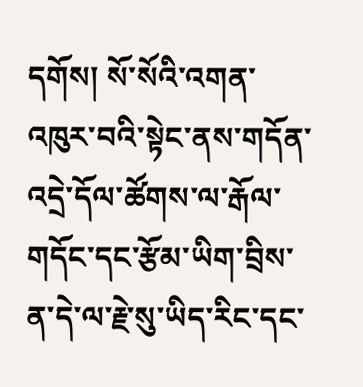དགོས། སོ་སོའི་འགན་འཁུར་བའི་སྟེང་ནས་གདོན་འདྲེ་དོལ་ཚོགས་ལ་རྒོལ་གདོང་དང་རྩོམ་ཡིག་བྲིས་ན་དེ་ལ་རྗེ་སུ་ཡིད་རིང་དང་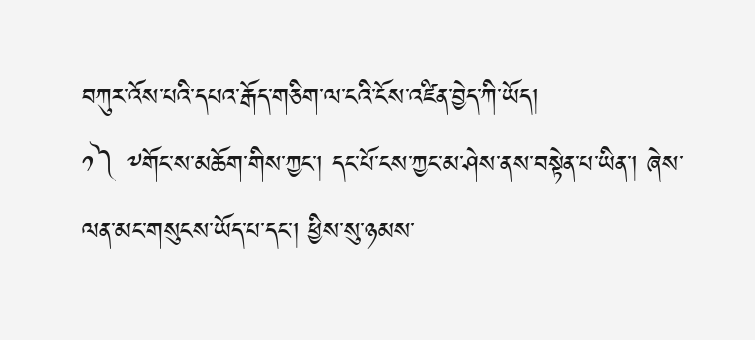བཀུར་འོས་པའི་དཔའ་རྒོད་གཅིག་ལ་ངའི་ངོས་འཛིན་བྱེད་ཀི་ཡོད།
༡༽ ༸གོང་ས་མཆོག་གིས་ཀྱང་། དང་པོ་ངས་ཀྱང་མ་ཤེས་ནས་བསྟེན་པ་ཡིན་། ཞེས་ལན་མང་གསུངས་ཡོད་པ་དང་། ཕྱིས་སུ་ཉམས་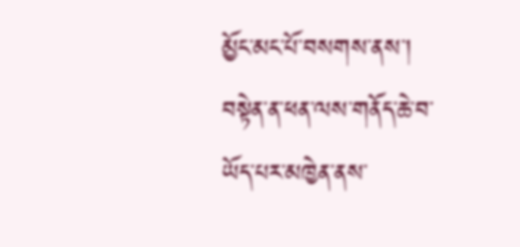མྱོང་མང་པོ་བསགས་ནས་། བསྟེན་ན་ཕན་ལས་གནོད་ཆེ་བ་ཡོད་པར་མཁྱེན་ནས་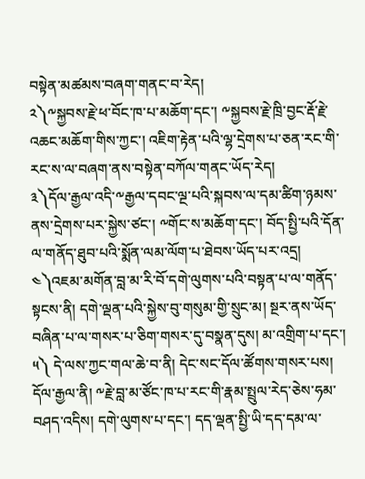བསྟེན་མཚམས་བཞག་གནང་བ་རེད།
༢༽༸སྐྱབས་རྗེ་ཕ་བོང་ཁ་པ་མཆོག་དང་། ༸སྐྱབས་རྗེ་ཁྲི་བྱང་རྡོ་རྗེ་འཆང་མཆོག་གིས་ཀྱང་། འཇིག་རྟེན་པའི་ལྷ་དྲེགས་པ་ཅན་རང་གི་རང་ས་ལ་བཞག་ནས་བསྟེན་བཀོལ་གནང་ཡོད་རེད།
༣༽དོལ་རྒྱལ་འདི་༸རྒྱལ་དབང་ལྔ་པའི་སྐབས་ལ་དམ་ཚིག་ཉམས་ནས་དྲེགས་པར་སྐྱེས་ཙང་། ༸གོང་ས་མཆོག་དང་། བོད་སྤྱི་པའི་དོན་ལ་གནོད་ཐུབ་པའི་སྨོན་ལམ་ལོག་པ་ཐེབས་ཡོད་པར་འདྲ།
༤༽འཇམ་མགོན་བླ་མ་རི་བོ་དགེ་ལུགས་པའི་བསྟན་པ་ལ་གནོད་སྟངས་ནི། དགེ་ལྡན་པའི་སྐྱེས་བུ་གསུམ་གྱི་སྲུང་མ། སྔར་ནས་ཡོད་བཞིན་པ་ལ་གསར་པ་ཅིག་གསར་དུ་བསྣན་དུས། མ་འགྲིག་པ་དང་།
༥༽ དེ་ལས་ཀྱང་གལ་ཆེ་བ་ནི། དེང་སང་དོལ་ཚོགས་གསར་པས། དོལ་རྒྱལ་ནི། ༸རྗེ་བླ་མ་ཙོང་ཁ་པ་རང་གི་རྣམ་སྤྲུལ་རེད་ཅེས་ཧམ་བཤད་འདིས། དགེ་ལུགས་པ་དང་། དད་ལྡན་སྤྱི་ཡི་དད་དམ་ལ་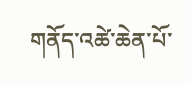གནོད་འཚེ་ཆེན་པོ་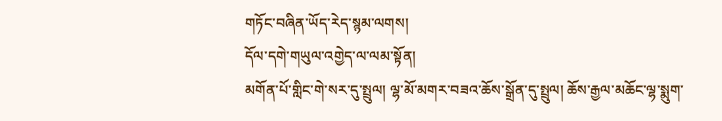གཏོང་བཞིན་ཡོད་རེད་སྙམ་ལགས།
དོལ་དགེ་གཡུལ་འགྱེད་ལ་ལམ་སྟོན།
མགོན་པོ་གླིང་གེ་སར་དུ་སྤྲུལ། ལྷ་མོ་མགར་བཟའ་ཆོས་སྒྲོན་དུ་སྤྲུལ། ཆོས་རྒྱལ་མཆོང་ལྷ་སྨུག་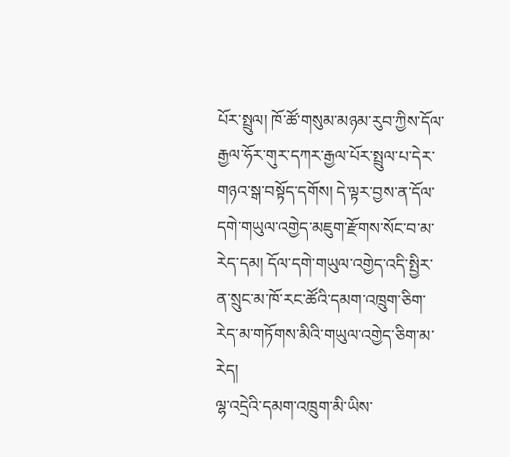པོར་སྤྲུལ། ཁོ་ཚོ་གསུམ་མཉམ་རུབ་ཀྱིས་དོལ་རྒྱལ་ཧོར་གུར་དཀར་རྒྱལ་པོར་སྤྲུལ་པ་དེར་གཉའ་སྒ་བསྟོད་དགོས། དེ་ལྟར་བྱས་ན་དོལ་དགེ་གཡུལ་འགྱེད་མཇུག་རྫོགས་སོང་བ་མ་རེད་དམ། དོལ་དགེ་གཡུལ་འགྱེད་འདི་སྤྱིར་ན་སྲུང་མ་ཁོ་རང་ཚོའི་དམག་འཁྲུག་ཅིག་རེད་མ་གཏོགས་མིའི་གཡུལ་འགྱེད་ཅིག་མ་རེད།
ལྷ་འདྲེའི་དམག་འཁྲུག་མི་ཡིས་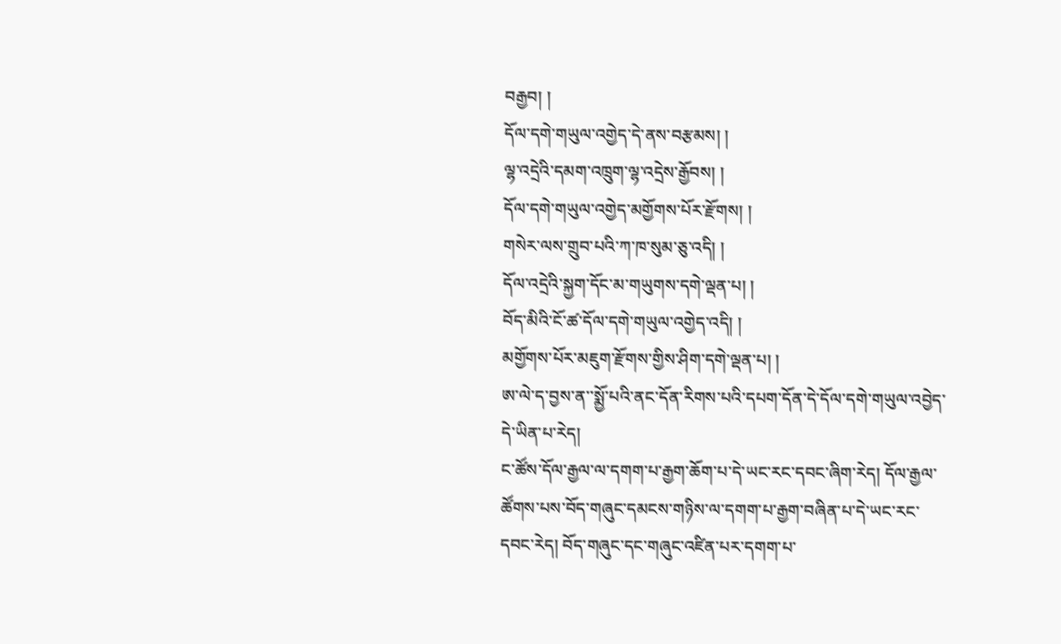བརྒྱབ། །
དོལ་དགེ་གཡུལ་འགྱེད་དེ་ནས་བརྩམས། །
ལྷ་འདྲེའི་དམག་འཁྲུག་ལྷ་འདྲེས་རྒྱོབས། །
དོལ་དགེ་གཡུལ་འགྱེད་མགྱོགས་པོར་རྫོགས། །
གསེར་ལས་གྲུབ་པའི་ཀ་ཁ་སུམ་ཅུ་འདི། །
དོལ་འདྲེའི་སྐྱག་དོང་མ་གཡུགས་དགེ་ལྡན་པ། །
བོད་མིའི་ངོ་ཚ་དོལ་དགེ་གཡུལ་འགྱེད་འདི། །
མགྱོགས་པོར་མཇུག་རྫོགས་གྱིས་ཤིག་དགེ་ལྡན་པ། །
ཨ་ལེ་ད་བྱས་ན་་སྨྱོ་པའི་ནང་དོན་རིགས་པའི་དཔག་དོན་དེ་དོལ་དགེ་གཡུལ་འབྱེད་དེ་ཡིན་པ་རེད།
ང་ཚོས་དོལ་རྒྱལ་ལ་དགག་པ་རྒྱག་ཆོག་པ་དེ་ཡང་རང་དབང་ཞིག་རེད། དོལ་རྒྱལ་ཚོགས་པས་བོད་གཞུང་དམངས་གཉིས་ལ་དགག་པ་རྒྱག་བཞིན་པ་དེ་ཡང་རང་དབང་རེད། བོད་གཞུང་དང་གཞུང་འཛིན་པར་དགག་པ་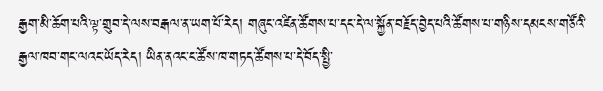རྒྱག་མི་ཆོག་པའི་ལྟ་གྲུབ་དེ་ལས་བརྒལ་ན་ཡག་པོ་རེད། གཞུང་འཛིན་ཚོགས་པ་དང་དེ་ལ་སྐྱོན་བརྗོད་བྱེད་པའི་ཚོགས་པ་གཉིས་དམངས་གཙོའི་རྒྱལ་ཁབ་གང་ལའང་ཡོད་རེད། ཡིན་ནའང་ང་ཚོས་ཁ་གཏད་ཚོགས་པ་དེ་བོད་སྤྱི་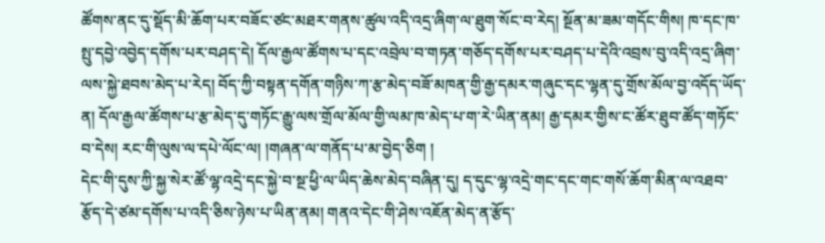ཚོགས་ནང་དུ་སྡོད་མི་ཆོག་པར་བཟོང་ཙང་མཐར་གནས་ཚུལ་འདི་འདྲ་ཞིག་ལ་ཐུག་སོང་བ་རེད། སྔོན་མ་ཟམ་གདོང་གིས། ཁ་དང་ཁ་སྤུ་དབྱེ་འབྱེད་དགོས་པར་བཤད་དེ། དོལ་རྒྱལ་ཚོགས་པ་དང་འབྲེལ་བ་གཏན་གཅོད་དགོས་པར་བཤད་པ་དེའི་འབྲས་བུ་འདི་འདྲ་ཞིག་ལས་སྐྱེ་ཐབས་མེད་པ་རེད། བོད་ཀྱི་བསྟན་དགོན་གཉིས་ཀ་རྩ་མེད་བཟོ་མཁན་གྱི་རྒྱ་དམར་གཞུང་དང་ལྷན་དུ་གྲོས་མོལ་བྱ་འདོད་ཡོད་ན། དོལ་རྒྱལ་ཚོགས་པ་རྩ་མེད་དུ་གཏོང་རྒྱུ་ལས་གྲོལ་མོལ་གྱི་ལམ་ཁ་མེད་པ་ག་རེ་ཡིན་ནམ། རྒྱ་དམར་གྱིས་ང་ཚོར་ཐུབ་ཚོད་གཏོང་བ་དེས། རང་གི་ལུས་ལ་དཔེ་ལོང་ལ། །གཞན་ལ་གནོད་པ་མ་བྱེད་ཅིག །
དེང་གི་དུས་ཀྱི་སྐྱ་སེར་ཚོ་ལྷ་འདྲེ་དང་སྐྱེ་བ་སྔ་ཕྱི་ལ་ཡིད་ཆེས་མེད་བཞིན་དུ། ད་དུང་ལྷ་འདྲེ་གང་དང་གང་གསོ་ཆོག་མིན་ལ་འཐབ་རྩོད་དེ་ཙམ་དགོས་པ་འདི་ཅིས་ཉེས་པ་ཡིན་ནམ། གནའ་དེང་གི་ཤེས་འཇོན་མེད་ན་རྩོད་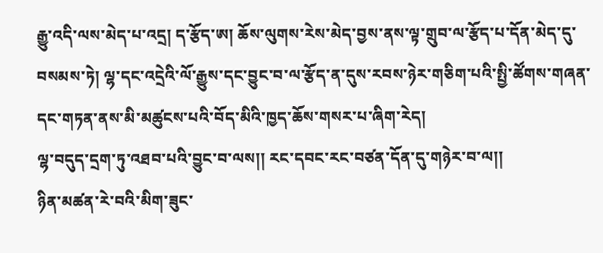རྒྱུ་འདི་ལས་མེད་པ་འདྲ། ད་རྩོད་ཨ། ཆོས་ལུགས་རེས་མེད་བྱས་ནས་ལྟ་གྲུབ་ལ་རྩོད་པ་དོན་མེད་དུ་བསམས་ཏེ། ལྷ་དང་འདྲེའི་ལོ་རྒྱུས་དང་བྱུང་བ་ལ་རྩོད་ན་དུས་རབས་ཉེར་གཅིག་པའི་སྤྱི་ཚོགས་གཞན་དང་གཏན་ནས་མི་མཚུངས་པའི་བོད་མིའི་ཁྱད་ཆོས་གསར་པ་ཞིག་རེད།
ལྷ་བདུད་དྲག་ཏུ་འཐབ་པའི་བྱུང་བ་ལས།། རང་དབང་རང་བཙན་དོན་དུ་གཉེར་བ་ལ།།
ཉིན་མཚན་རེ་བའི་མིག་ཟུང་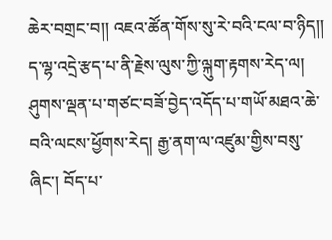ཆེར་བགྲང་བ།། འཇའ་ཚོན་གོས་སུ་རེ་བའི་ངལ་བ་ཉིད།།
ད་ལྷ་འདྲེ་རྩད་པ་ནི་རྗེས་ལུས་ཀྱི་ལྐུག་རྟགས་རེད་ལ། ཤུགས་ལྡན་པ་གཙང་བཟོ་བྱེད་འདོད་པ་གཡོ་མཐའ་ཆེ་བའི་ལངས་ཕྱོགས་རེད། རྒྱ་ནག་ལ་འཛུམ་གྱིས་བསུ་ཞིང་། བོད་པ་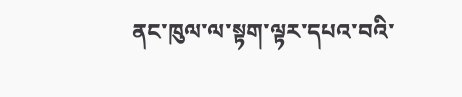ནང་ཁུལ་ལ་སྟག་ལྟར་དཔའ་བའི་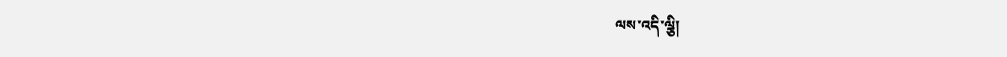ལས་འདི་ལྕི།